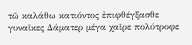τῶ καλάθω κατιόντος ἐπιφθέγξασθε γυναῖκες Δάματερ μέγα χαῖρε πολύτροφε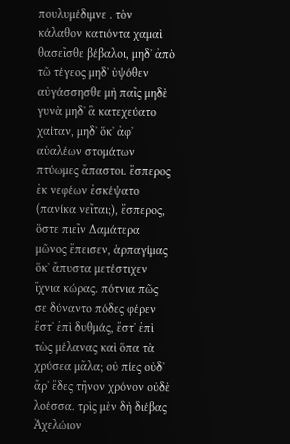πουλυμέδιμνε . τὸν κάλαθον κατιόντα χαμαὶ θασεῖσθε βέβαλοι, μηδʼ ἀπὸ τῶ τέγεος μηδʼ ὑψόθεν αὐγάσσησθε μὴ παῖς μηδὲ γυνὰ μηδʼ ἃ κατεχεύατο χαίταν, μηδʼ ὅκʼ ἀφʼ αὑαλέων στομάτων πτύωμες ἄπαστοι. ἕσπερος ἐκ νεφέων ἐσκέψατο (πανίκα νεῖται;), ἕσπερος, ὅστε πιεῖν Δαμάτερα μῶνος ἔπεισεν, ἁρπαγίμας ὅκʼ ἄπυστα μετέστιχεν ἴχνια κώρας. πότνια πῶς σε δύναντο πόδες φέρεν ἔστʼ ἐπὶ δυθμάς, ἔστʼ ἐπὶ τὼς μέλανας καὶ ὅπα τὰ χρύσεα μᾶλα; οὐ πίες οὐδʼ ἄρʼ ἔδες τῆνον χρόνον οὐδὲ λοέσσα. τρὶς μὲν δὴ διέβας Ἀχελώιον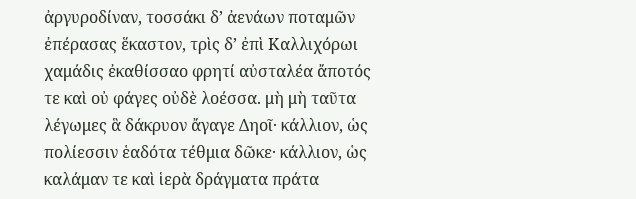ἀργυροδίναν, τοσσάκι δʼ ἀενάων ποταμῶν ἐπέρασας ἕκαστον, τρὶς δʼ ἐπὶ Καλλιχόρωι χαμάδις ἐκαθίσσαο φρητί αὐσταλέα ἄποτός τε καὶ οὐ φάγες οὐδὲ λοέσσα. μὴ μὴ ταῦτα λέγωμες ἃ δάκρυον ἄγαγε Δηοῖ· κάλλιον, ὡς πολίεσσιν ἑαδότα τέθμια δῶκε· κάλλιον, ὡς καλάμαν τε καὶ ἱερὰ δράγματα πράτα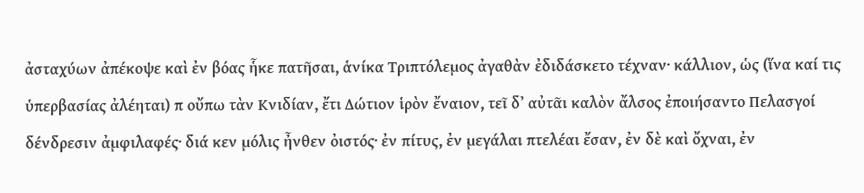ἀσταχύων ἀπέκοψε καὶ ἐν βόας ἧκε πατῆσαι, ἁνίκα Τριπτόλεμος ἀγαθὰν ἐδιδάσκετο τέχναν· κάλλιον, ὡς (ἵνα καί τις ὑπερβασίας ἀλέηται) π οὔπω τὰν Κνιδίαν, ἔτι Δώτιον ἱρὸν ἔναιον, τεῖ δʼ αὐτᾶι καλὸν ἄλσος ἐποιήσαντο Πελασγοί δένδρεσιν ἀμφιλαφές· διά κεν μόλις ἦνθεν ὀιστός· ἐν πίτυς, ἐν μεγάλαι πτελέαι ἔσαν, ἐν δὲ καὶ ὄχναι, ἐν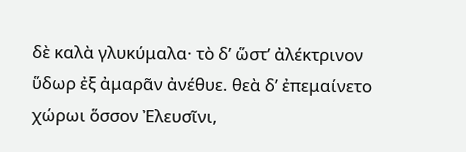δὲ καλὰ γλυκύμαλα· τὸ δʼ ὥστʼ ἀλέκτρινον ὕδωρ ἐξ ἀμαρᾶν ἀνέθυε. θεὰ δʼ ἐπεμαίνετο χώρωι ὅσσον Ἐλευσῖνι,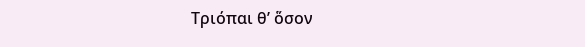Τριόπαι θʼ ὅσον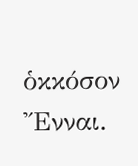ὁκκόσον Ἔνναι.